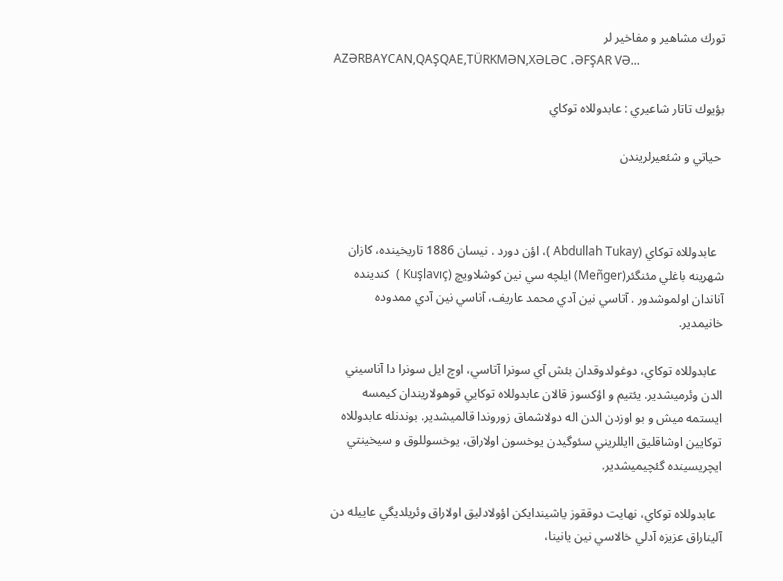تورك مشاهير و مفاخير لر
AZƏRBAYCAN,QAŞQAE,TÜRKMƏN,XƏLƏC ،ƏFŞAR VƏ...

بؤيوك تاتار شاعيري : عابدوللاه توكاي

 حياتي و شئعيرلريندن



  عابدوللاه توكاي (Abdullah Tukay )، اؤن دورد . نيسان 1886 تاريخينده، كازان شهرينه باغلي مئنگئر(Meñger) ايلچه سي نين كوشلاويچ (Kuşlavıç )  كندينده آناندان اولموشدور . آتاسي نين آدي محمد عاريف، آناسي نين آدي ممدوده خانيمدير.

  عابدوللاه توكاي، دوغولدوقدان بئش آي سونرا آتاسي، اوچ ايل سونرا دا آناسيني الدن وئرميشدير. يئتيم و اؤكسوز قالان عابدوللاه توكايي قوهولاريندان كيمسه ايستمه ميش و بو اوزدن الدن اله دولاشماق زوروندا قالميشدير. بوندنله عابدوللاه توكايين اوشاقليق اايللريني سئوگيدن يوخسون اولاراق، يوخسوللوق و سيخينتي  ايچريسينده گئچيميشدير.

  عابدوللاه توكاي، نهايت دوققوز ياشيندايكن اؤولادليق اولاراق وئريلديگي عاييله دن آليناراق عزيزه آدلي خالاسي نين يانينا،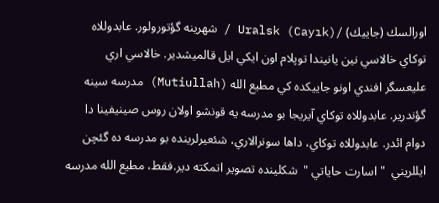اورالسك (جاييك) /Uralsk (Cayık) / شهرينه گؤتورولور. عابدوللاه توكاي خالاسي نين يانيندا توپلام اون ايكي ايل قالميشدير. خالاسي اري عليعسگر افندي اونو جاييكده كي مطيع الله (Mutiullah) مدرسه سينه گؤندرير. عابدوللاه توكاي آيريجا بو مدرسه يه قونشو اولان روس صينيفينا دا دوام ائدر. عابدوللاه توكاي، داها سونرالاري، شئعيرلرينده بو مدرسه ده گئچن ايللريني  " اسارت حاياتي "  شكلينده تصوير اتمكته دير.فقط، مطيع الله مدرسه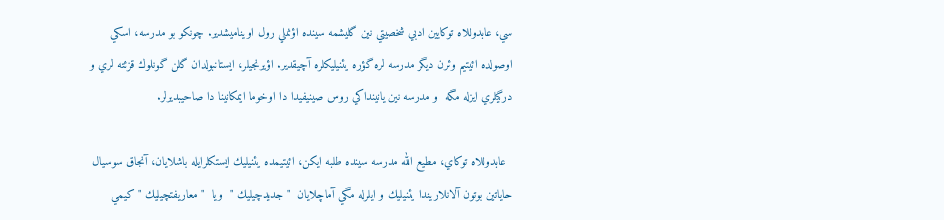سي، عابدوللاه توكايين ادبي شخصيتي نين گليشمه سينده اؤنملي رول اويناميشدير. چونكو بو مدرسه، اسكي اوصولده ائيتيم وئرن ديگر مدرسه لره گؤره يئنيليكلره آچيقدير. اؤيرنجيلر، ايستانبولدان گلن گونلوك قزئته لري و درگيلري ايزله مگه  و مدرسه نين يانينداكي روس صينيفيدا دا اوخوما ايمكانينا دا صاحيبديرلر.

  عابدوللاه توكاي، مطيع الله مدرسه سينده طلبه ايكن، ائيتيمده يئنيليك ايستكلرايله باشلايان، آنجاق سوسيال حاياتين بوتون آلانلاريندا يئنيليك و ايلرله مگي آماچلايان  " جديدچيليك "  ويا  " معاريفتچيليك " كيمي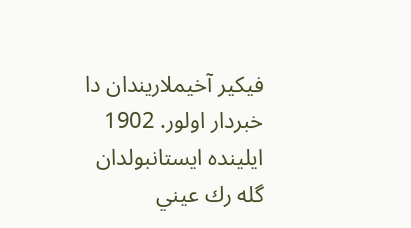فيكير آخيملاريندان دا خبردار اولور. 1902 ايلينده ايستانبولدان گله رك عيني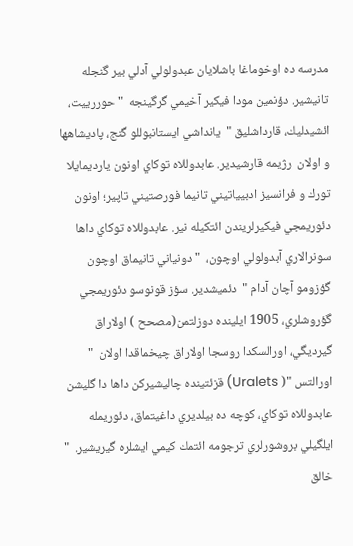مدرسه ده اوخوماغا باشلايان عبدولولي آدلي بير گنجله تانيشير. دؤنمين مودا فيكير آخيمي گرگينجه  " حوررييت، ائشيدليك، قارداشليق "  يانداشي ايستانبوللو گنج، پاديشاهها و اولان  رژيمه قارشيدير. عابدوللاه توكاي اونون يارديمايلا تورك و فرانسيز ادبيياتيني تانيما فورصتيني تاپير؛ اونون دئوريمجي فيكيرلريندن ائتكيله نير. عابدوللاه توكاي داها سونرالاري آبدولولي اوچون،  " دونياني تانيماق اوچون گؤزومو آچان آدام "  دئميشدير. سؤز قونوسو دئوريمجي گؤروشلري، 1905 ايلينده دوزلتمن(مصحح ) اولاراق گيرديگي، اورالسكدا روسجا اولاراق چيخماقدا اولان  " اورالتس "( Uralets) قزئتينده چاليشيركن داها دا گليشن عابدوللاه توكاي، كوچه ده بيلديري داغيتماق، دئوريمله ايلگيلي بروشورلري ترجومه ائتمك كيمي ايشلره گيريشير.  " خالق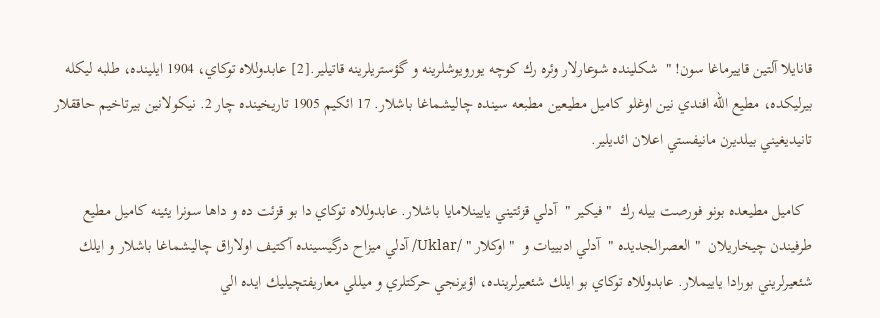قانايلا آلتين قاييرماغا سون! "  شكلينده شوعارلار وئره رك كوچه يورويوشلرينه و گؤستريلرينه قاتيلير.[2] عابدوللاه توكاي، 1904 ايلينده، طلبه ليكله بيرليكده، مطيع الله افندي نين اوغلو كاميل مطيعين مطبعه سينده چاليشماغا باشلار. 17 ائكيم 1905 تاريخينده چار 2. نيكولانين بيرتاخيم حاققلار تانيديغيني بيلديرن مانيفستي اعلان ائديلير.

  كاميل مطيعده بونو فورصت بيله رك  " فيكير "  آدلي قزئتيني يايينلامايا باشلار. عابدوللاه توكاي دا بو قزئت ده و داها سونرا يئينه كاميل مطيع طرفيندن چيخاريلان  " العصرالجديده "  آدلي ادبييات و  " اوكلار " /Uklar/ آدلي ميزاح درگيسينده آكتيف اولاراق چاليشماغا باشلار و ايلك شئعيرلريني بورادا ياييملار. عابدوللاه توكاي بو ايلك شئعيرلرينده، اؤيرنجي حركتلري و ميللي معاريفتچيليك ايده الي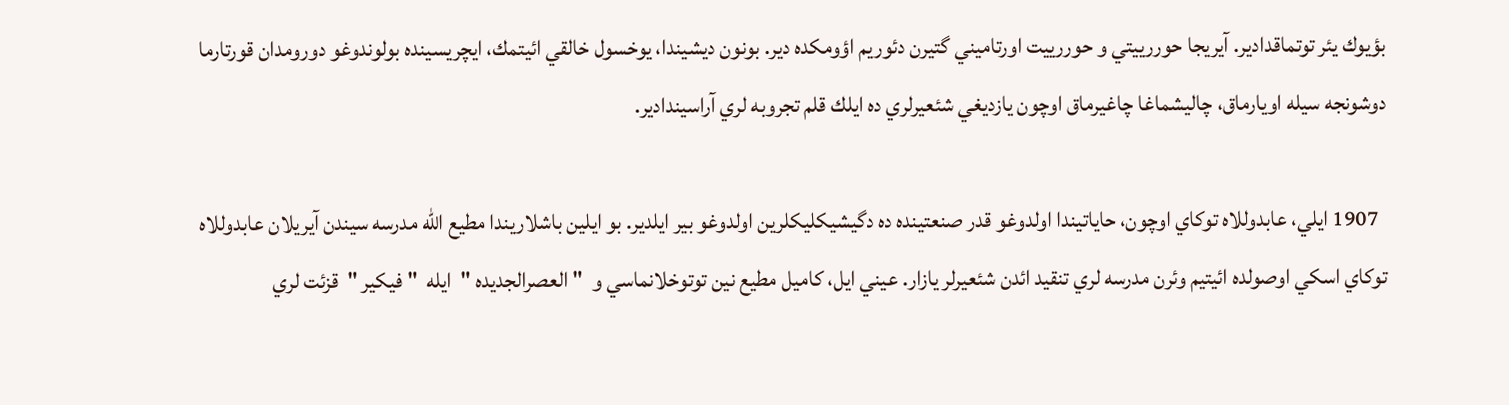بؤيوك يئر توتماقدادير. آيريجا حوررييتي و حوررييت اورتاميني گتيرن دئوريم اؤومكده دير. بونون ديشيندا، يوخسول خالقي ائيتمك، ايچريسينده بولوندوغو دورومدان قورتارما دوشونجه سيله اويارماق، چاليشماغا چاغيرماق اوچون يازديغي شئعيرلري ده ايلك قلم تجروبه لري آراسيندادير.

  1907 ايلي، عابدوللاه توكاي اوچون، حاياتيندا اولدوغو قدر صنعتينده ده دگيشيكليكلرين اولدوغو بير ايلدير. بو ايلين باشلاريندا مطيع الله مدرسه سيندن آيريلان عابدوللاه توكاي اسكي اوصولده ائيتيم وئرن مدرسه لري تنقيد ائدن شئعيرلر يازار. عيني ايل، كاميل مطيع نين توتوخلانماسي و  " العصرالجديده "  ايله  " فيكير "  قزئت لري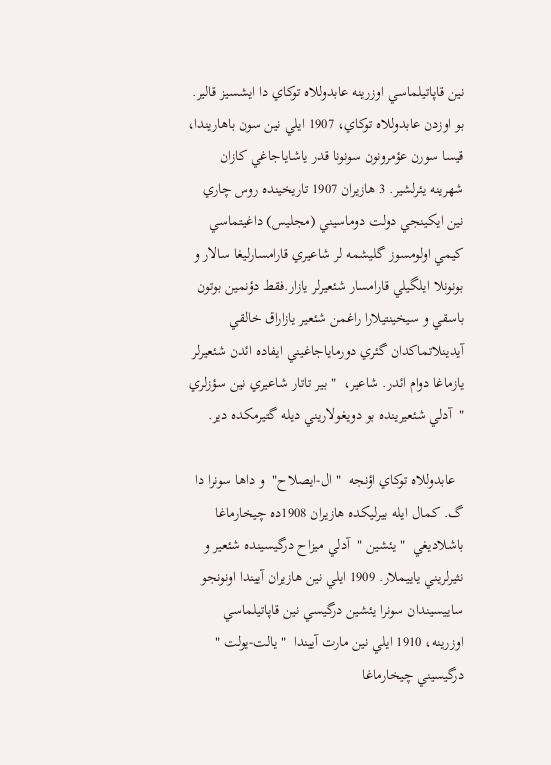نين قاپاتيلماسي اوزرينه عابدوللاه توكاي دا ايشسيز قالير. بو اوزدن عابدوللاه توكاي، 1907 ايلي نين سون باهاريندا، قيسا سورن عؤمرونون سونونا قدر ياشاياجاغي كازان شهرينه يئرلشير. 3 هازيران 1907 تاريخينده روس چاري نين ايكينجي دولت دوماسيني (مجليس) داغيتماسي كيمي اولومسوز گليشمه لر شاعيري قارامسارليغا سالار و بونونلا ايلگيلي قارامسار شئعيرلر يازار.فقط دؤنمين بوتون باسقي و سيخينتيلارا راغمن شئعير يازاراق خالقي آيدينلاتماكدان گئري دورماياجاغيني ايفاده ائدن شئعيرلر يازماغا دوام ائدر. شاعير،  " بير تاتار شاعيري نين سؤزلري "  آدلي شئعيرينده بو دويغولاريني ديله گتيرمكده دير.

  عابدوللاه توكاي اؤنجه  " ال-ايصلاح"  و داها سونرا دا گ. كمال ايله بيرليكده هازيران 1908ده چيخارماغا باشلاديغي  " يئشين "  آدلي ميزاح درگيسينده شئعير و نثيرلريني ياييملار. 1909 ايلي نين هازيران آييندا اونونجو ساييسيندان سونرا يئشين درگيسي نين قاپاتيلماسي اوزرينه، 1910 ايلي نين مارت آييندا  " يالت-يولت " درگيسيني چيخارماغا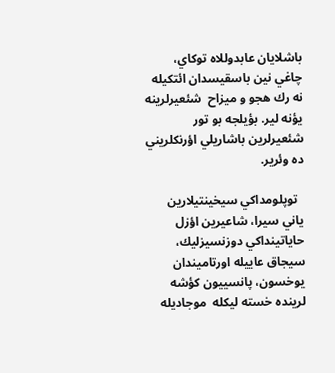باشلايان عابدوللاه توكاي، چاغي نين باسقيسدان ائتكيله نه رك هجو و ميزاح  شئعيرلرينه يؤنه لير. بؤيلجه بو تور شئعيرلرين باشاريلي اؤرنكلريني ده وئرير.

  توپلومداكي سيخينتيلارين ياني سيرا، شاعيرين اؤزل حاياتينداكي دوزنسيزليك، سيجاق عاييله اورتاميندان يوخسون، پانسييون كؤشه لرينده خسته ليكله  موجاديله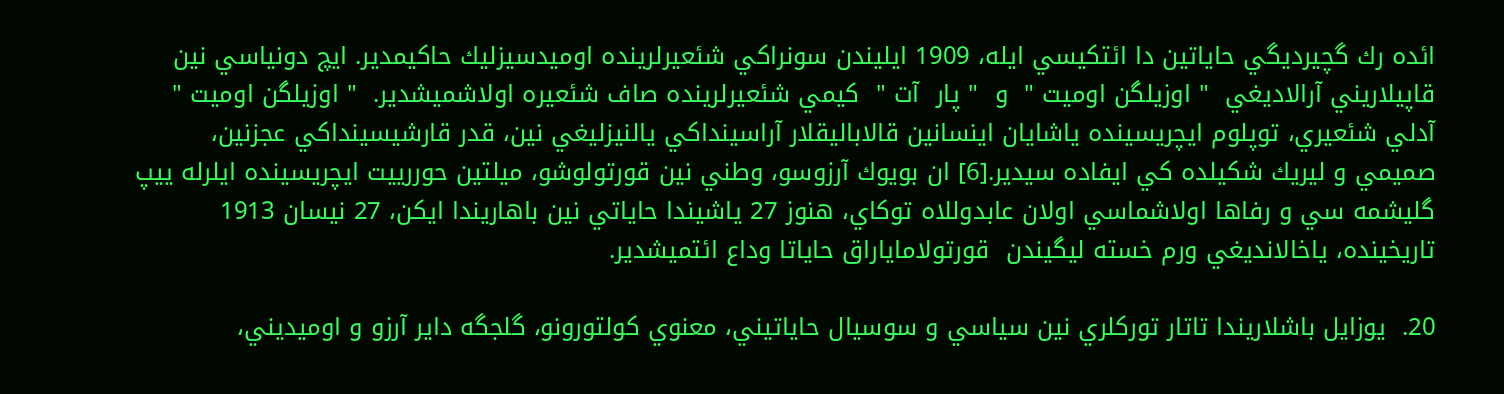ائده رك گچيرديگي حاياتين دا ائتكيسي ايله، 1909 ايليندن سونراكي شئعيرلرينده اوميدسيزليك حاكيمدير. ايچ دونياسي نين قاپيلاريني آرالاديغي  " اوزيلگن اوميت "  و  " پار  آت "  كيمي شئعيرلرينده صاف شئعيره اولاشميشدير.  " اوزيلگن اوميت "  آدلي شئعيري، توپلوم ايچريسينده ياشايان اينسانين قالاباليقلار آراسينداكي يالنيزليغي نين، قدر قارشيسينداكي عجزنين، صميمي و ليريك شكيلده كي ايفاده سيدير.[6] ان بويوك آرزوسو، وطني نين قورتولوشو، ميلتين حوررييت ايچريسينده ايلرله ييپ گليشمه سي و رفاها اولاشماسي اولان عابدوللاه توكاي، هنوز 27 ياشيندا حاياتي نين باهاريندا ايكن، 27 نيسان 1913 تاريخينده، ياخالانديغي ورم خسته ليگيندن  قورتولاماياراق حاياتا وداع ائتميشدير.

20.  يوزايل باشلاريندا تاتار توركلري نين سياسي و سوسيال حاياتيني، معنوي كولتورونو، گلجگه داير آرزو و اوميديني،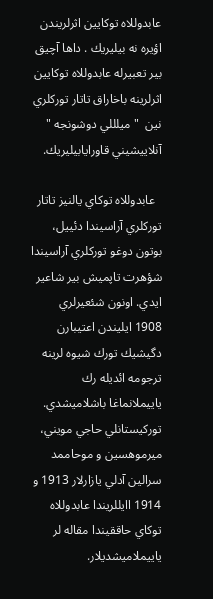عابدوللاه توكايين اثرلريندن اؤيره نه بيليريك . داها آچيق بير تعبيرله عابدوللاه توكايين اثرلرينه باخاراق تاتار توركلري نين  " ميلللي دوشونجه "  آنلاييشيني قاورايابيليريك.

  عابدوللاه توكاي يالنيز تاتار توركلري آراسيندا دئييل، بوتون دوغو توركلري آراسيندا شؤهرت تاپميش بير شاعير ايدي. اونون شئعيرلري 1908 ايليندن اعتيبارن دگيشيك تورك شيوه لرينه ترجومه ائديله رك ياييملانماغا باشلاميشدي. توركيستانلي حاجي مويني، ميرموهسين و موحاممد سرالين آدلي يازارلار 1913 و 1914 اايللريندا عابدوللاه توكاي حاققيندا مقاله لر ياييملاميشديلار.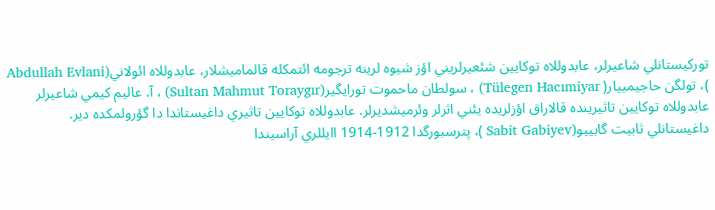توركيستانلي شاعيرلر، عابدوللاه توكايين شئعيرلريني اؤز شيوه لرينه ترجومه ائتمكله قالماميشلار، عابدوللاه ائولاني(Abdullah Evlani )، تولگن حاجيمييار( Tülegen Hacımiyar) ، سولطان ماحموت تورايگير(Sultan Mahmut Toraygır) ، آ. عاليم كيمي شاعيرلر عابدوللاه توكايين تاثيرينده قالاراق اؤزلريده يئني اثرلر وئرميشديرلر. عابدوللاه توكايين تاثيري داغيستاندا دا گؤرولمكده دير. داغيستانلي ثابيت گابييو(Sabit Gabiyev )، پترسبورگدا 1912-1914 اايللري آراسيندا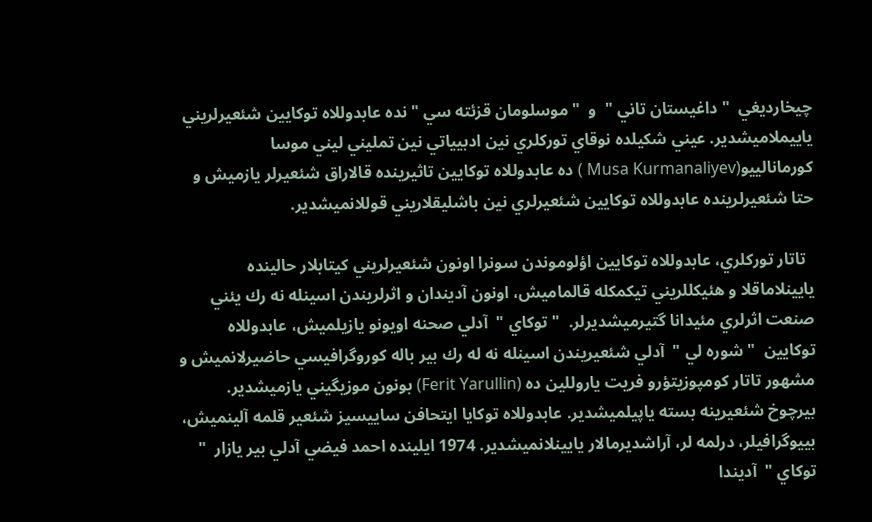چيخارديغي  " داغيستان تاني "  و  " موسلومان قزئته سي " نده عابدوللاه توكايين شئعيرلريني ياييملاميشدير. عيني شكيلده نوقاي توركلري نين ادبيياتي نين تمليني ليني موسا كورمانالييو(Musa Kurmanaliyev ) ده عابدوللاه توكايين تاثيرينده قالاراق شئعيرلر يازميش و حتا شئعيرلرينده عابدوللاه توكايين شئعيرلري نين باشليقلاريني قوللانميشدير.

  تاتار توركلري، عابدوللاه توكايين اؤلوموندن سونرا اونون شئعيرلريني كيتابلار حالينده يايينلاماقلا و هئيكللريني تيكمكله قالماميش، اونون آديندان و اثرلريندن اسينله نه رك يئني صنعت اثرلري مئيدانا گتيرميشديرلر.  " توكاي "  آدلي صحنه اويونو يازيلميش، عابدوللاه توكايين  " شوره لي "  آدلي شئعيريندن اسينله نه له رك بير باله كوروگرافيسي حاضيرلانميش و مشهور تاتار كومپوزيتؤرو فريت ياروللين ده (Ferit Yarullin) بونون موزيگيني يازميشدير. بيرچوخ شئعيرينه بسته ياپيلميشدير. عابدوللاه توكايا ايتحافن ساييسيز شئعير قلمه آلينميش، بييوگرافيلر، درلمه لر، آراشديرمالار يايينلانميشدير. 1974 ايلينده احمد فيضي آدلي بير يازار  " توكاي "  آديندا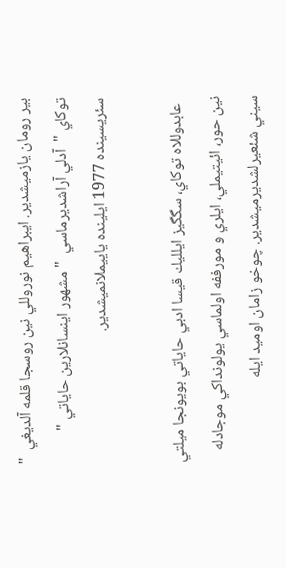بير رومان يازميشدير. ايبراهيم نوروللي نين روسجا قلمه آلديغي  " توكاي "  آدلي آراشديرماسي  " مشهور اينسانلارين حاياتي "  سئريسينده 1977 ايلينده ياييملانميشدير.

  عابدوللاه توكاي، سگگيز ايلليك قيسا ادبي حاياتي بويونجا ميلتي نين حور، ائيتيملي، ايلري و مورففه اولماسي يولونداكي موجادله سيني شئعيرلشديرميشدير. چوخو زامان اوميد ايله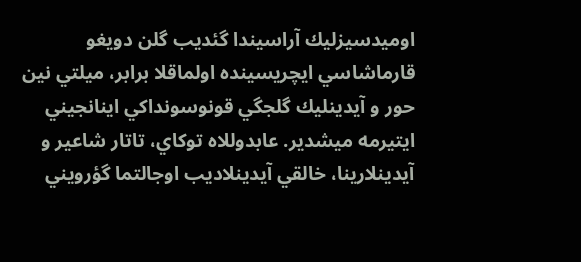اوميدسيزليك آراسيندا گئديب گلن دويغو قارماشاسي ايچريسينده اولماقلا برابر، ميلتي نين حور و آيدينليك گلجگي قونوسونداكي اينانجيني ايتيرمه ميشدير. عابدوللاه توكاي، تاتار شاعير و آيدينلارينا، خالقي آيدينلاديب اوجالتما گؤرويني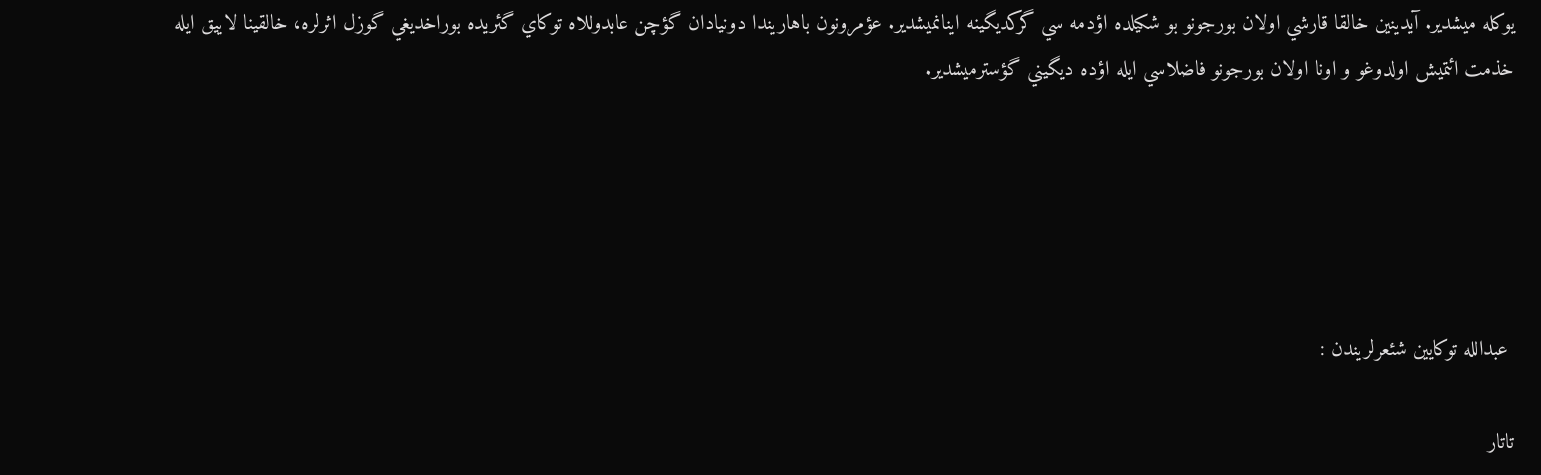يوكله ميشدير. آيدينين خالقا قارشي اولان بورجونو بو شكيلده اؤدمه سي گركديگينه اينانميشدير. عؤمرونون باهاريندا دونيادان گؤچن عابدوللاه توكاي گئريده بوراخديغي گوزل اثرلره، خالقينا لاييق ايله  خذمت ائتميش اولدوغو و اونا اولان بورجونو فاضلاسي ايله اؤده ديگيني گؤسترميشدير.





 عبدالله توكايين شئعرلريندن :

تاتار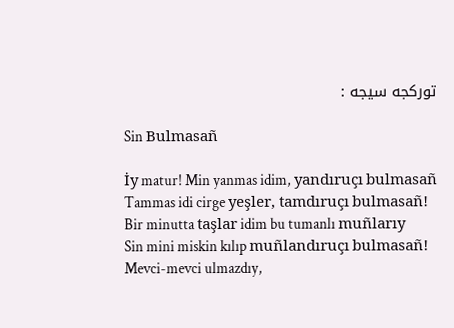توركجه سيجه :

Sin Bulmasañ

İy matur! Min yanmas idim, yandıruçı bulmasañ
Tammas idi cirge yeşler, tamdıruçı bulmasañ!
Bir minutta taşlar idim bu tumanlı muñlarıy
Sin mini miskin kılıp muñlandıruçı bulmasañ!
Mevci-mevci ulmazdıy,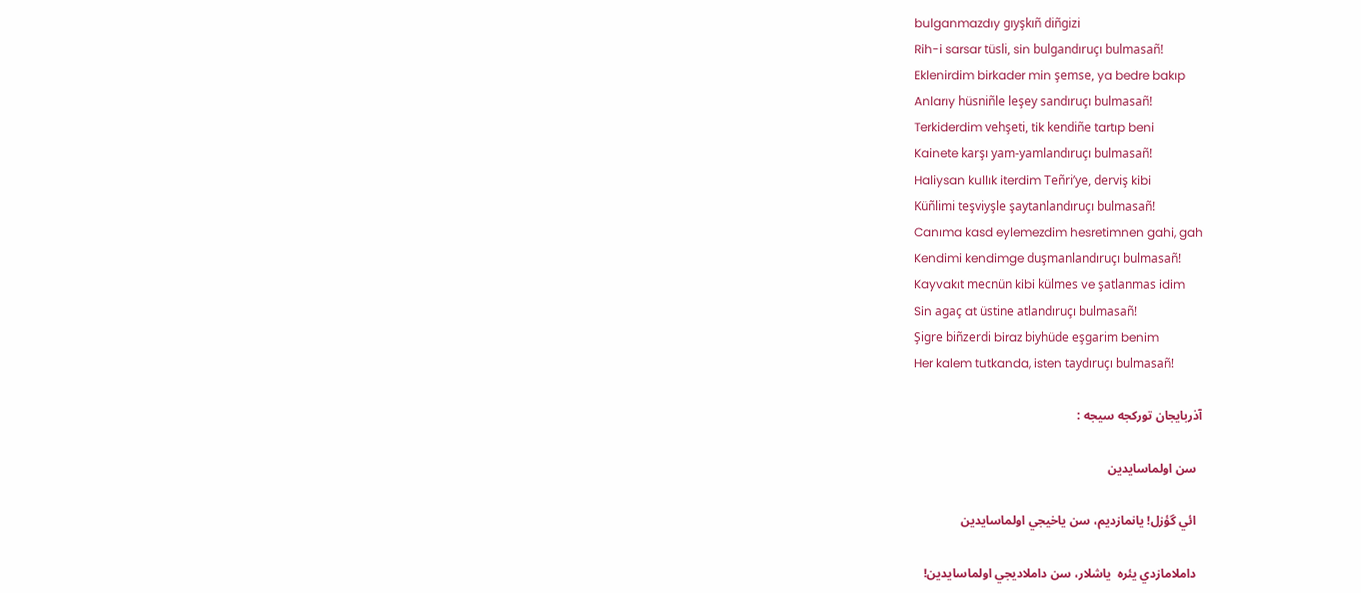bulganmazdıy gıyşkıñ diñgizi
Rih-i sarsar tüsli, sin bulgandıruçı bulmasañ!
Eklenirdim birkader min şemse, ya bedre bakıp
Anlarıy hüsniñle leşey sandıruçı bulmasañ!
Terkiderdim vehşeti, tik kendiñe tartıp beni
Kainete karşı yam-yamlandıruçı bulmasañ!
Haliysan kullık iterdim Teñri’ye, derviş kibi
Küñlimi teşviyşle şaytanlandıruçı bulmasañ!
Canıma kasd eylemezdim hesretimnen gahi, gah
Kendimi kendimge duşmanlandıruçı bulmasañ!
Kayvakıt mecnün kibi külmes ve şatlanmas idim
Sin agaç at üstine atlandıruçı bulmasañ!
Şigre biñzerdi biraz biyhüde eşgarim benim
Her kalem tutkanda, isten taydıruçı bulmasañ!

آذربايجان توركجه سيجه :

  سن اولماسايدين

  ائي گؤزل! يانمازديم، سن ياخيجي اولماسايدين

  داملامازدي يئره  ياشلار، سن داملاديجي اولماسايدين!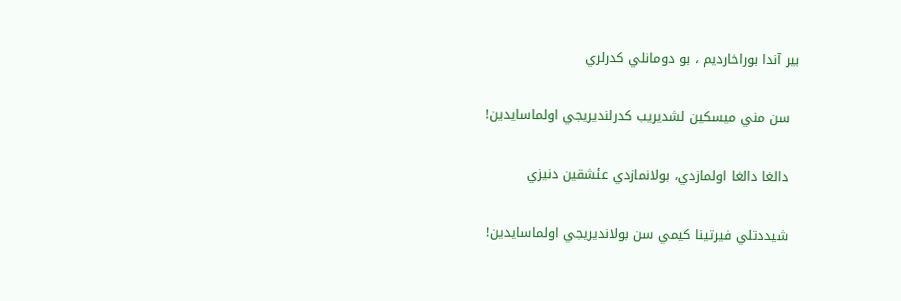بير آندا بوراخارديم ، بو دومانلي كدرلري

  سن مني ميسكين لشديريب كدرلنديريجي اولماسايدين!

  دالغا دالغا اولمازدي، بولانمازدي عئشقين دنيزي

  شيددتلي فيرتينا كيمي سن بولانديريجي اولماسايدين!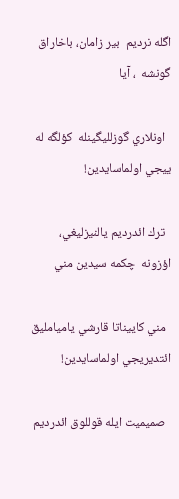اگله نرديم  بير زامان، باخاراق گونشه  ، آيا

  اونلاري گوزلليگينله  كؤلگه له ييجي اولماسايدين!

  ترك ائدرديم يالنيزليغي، اؤزونه  چكمه سيدين مني

  مني كاييناتا قارشي ياميامليق ائتديريجي اولماسايدين!

  صميميت ايله قوللوق ائدرديم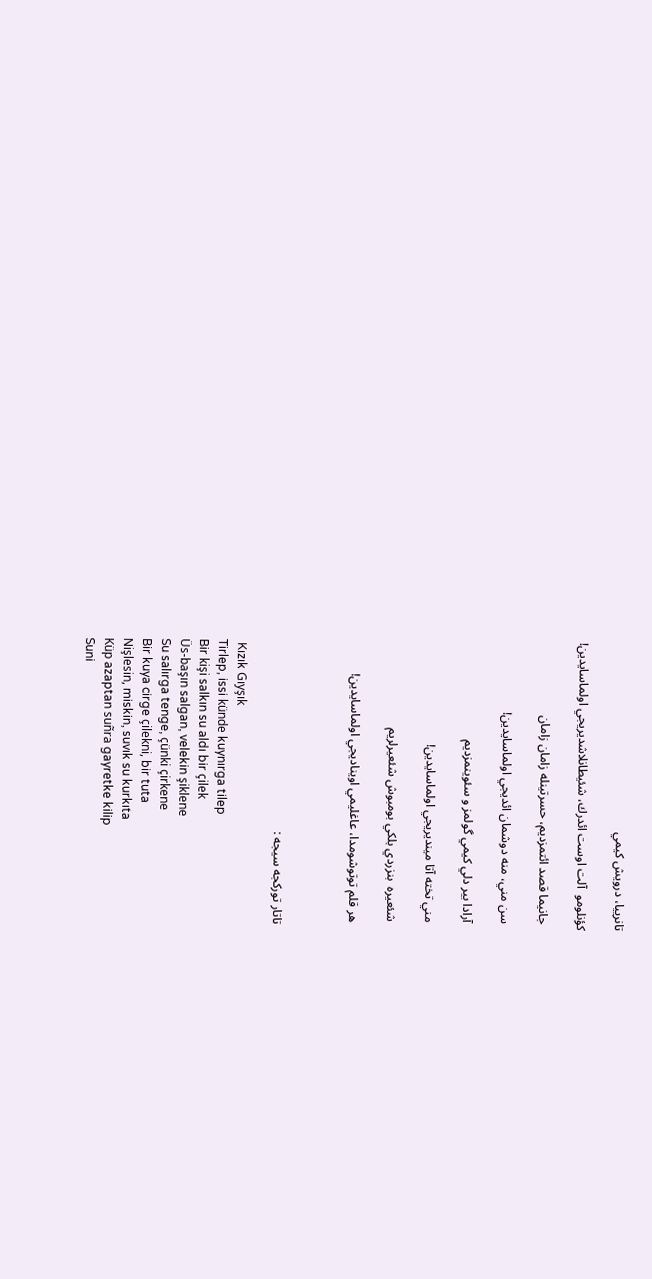تانرييا، درويش كيمي

كؤنلومو  آلت اوست ائدرك، شئيطانلاشديريجي اولماسايدين!

  جانيما قصد ائتمزديم، حسرتينله زامان زامان

  سن مني، منه دوشمان ائديجي اولماسايدين!

  آرادا بير دلي كيمي گولمز و سئوينمزديم

  مني تخته آتا مينديريجي اولماسايدين!

  شئعيره  بنزردي بلكي بومبوش شئعيرلريم

  هر قلم توتوشومدا، عاغليمي اويناديجي اولماسايدين!



 تاتار توركجه سيجه :

 Kızık Gıyşık
Tirlep, issi künde kuynırga tilep
Bir kişi salkın su aldı bir çilek
Üs-başın salgan, velekin şiklene
Su salırga tenge, çünki çirkene
Bir kuya cirge çilekni, bir tuta
Nişlesin, miskin, suvık su kurkıta
Küp azaptan suñra gayretke kilip
Suni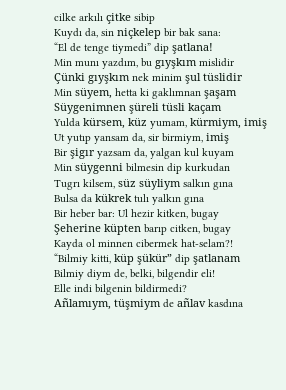cilke arkılı çitke sibip
Kuydı da, sin niçkelep bir bak sana:
“El de tenge tiymedi” dip şatlana!
Min munı yazdım, bu gıyşkım mislidir
Çünki gıyşkım nek minim şul tüslidir
Min süyem, hetta ki gaklımnan şaşam
Süygenimnen şüreli tüsli kaçam
Yulda kürsem, küz yumam, kürmiym, imiş
Ut yutıp yansam da, sir birmiym, imiş
Bir şigır yazsam da, yalgan kul kuyam
Min süygenni bilmesin dip kurkudan
Tugrı kilsem, süz süyliym salkın gına
Bulsa da kükrek tulı yalkın gına
Bir heber bar: Ul hezir kitken, bugay
Şeherine küpten barıp citken, bugay
Kayda ol minnen cibermek hat-selam?!
“Bilmiy kitti, küp şükür” dip şatlanam
Bilmiy diym de, belki, bilgendir eli!
Elle indi bilgenin bildirmedi?
Añlamıym, tüşmiym de añlav kasdına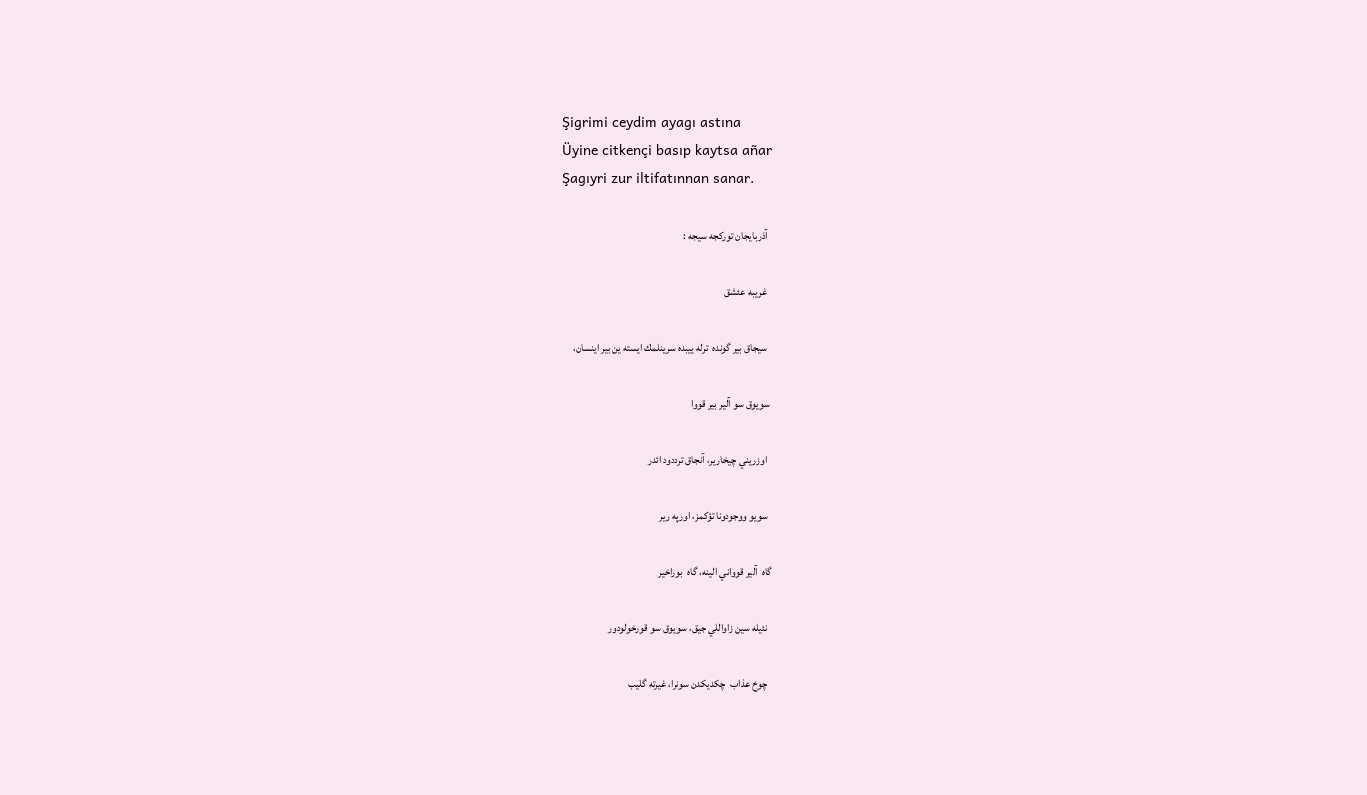Şigrimi ceydim ayagı astına
Üyine citkençi basıp kaytsa añar
Şagıyri zur iltifatınnan sanar.

  آذربايجان توركجه سيجه :

  غريبه عئشق

  سيجاق بير گونده  ترله ييبده سرينلمك ايسته ين بير اينسان،

 سويوق سو آلير بير قووا

  اوزريني چيخارير، آنجاق ترددود ائدر

  سويو ووجودونا تؤكمز، اورپه رير

گاه  آلير قوواني الينه، گاه  بوراخير

  نئيله سين زاواللي جيق، سويوق سو قورخولودور

  چوخ عذاب  چكديكدن سونرا، غيرته گليب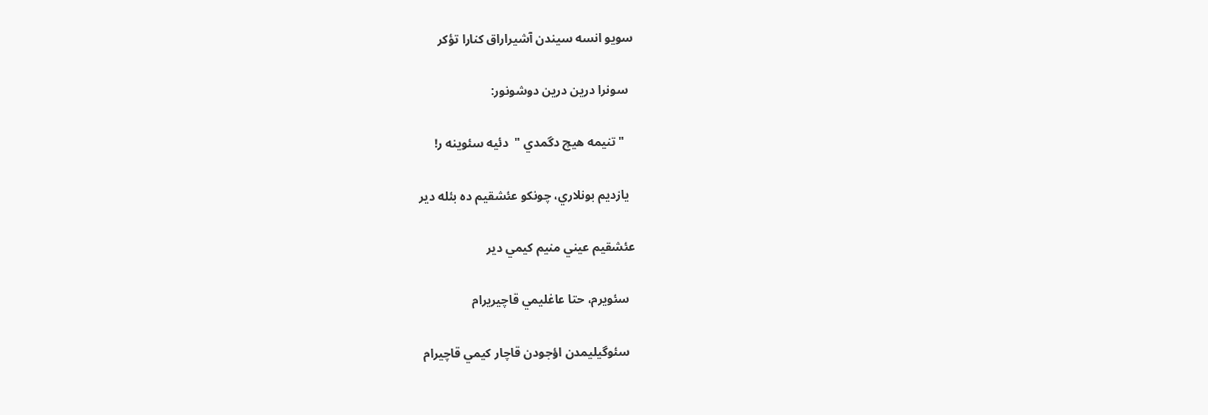سويو انسه سيندن آشيراراق كنارا تؤكر

  سونرا درين درين دوشونور:

   " تنيمه هيچ دگمدي "  دئيه سئوينه ر!

  يازديم بونلاري، چونكو عئشقيم ده بئله دير

عئشقيم عيني منيم كيمي دير

  سئويرم، حتا عاغليمي قاچيريرام

  سئوگيليمدن اؤجودن قاچار كيمي قاچيرام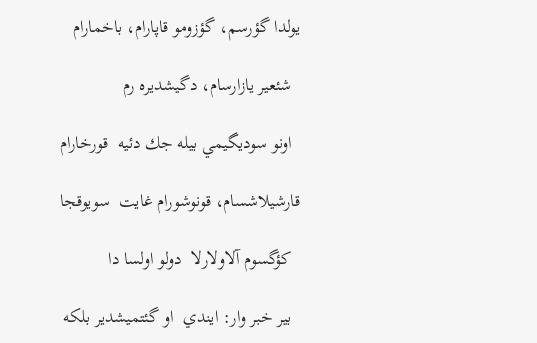يولدا گؤرسم، گؤزومو قاپارام، باخمارام

  شئعير يازارسام، دگيشديره رم

  اونو سوديگيمي بيله جك دئيه  قورخارام

قارشيلاشسام، قونوشورام غايت  سويوقجا

  كؤگسوم آلاولارلا  دولو اولسا دا

  بير خبر وار: ايندي  او گئتميشدير بلكه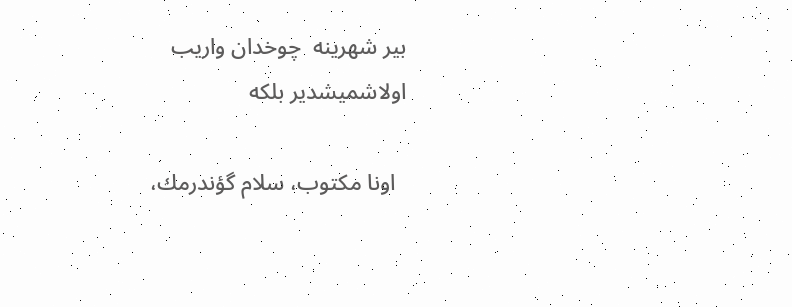بير شهرينه  چوخدان واريب اولاشميشدير بلكه

  اونا مكتوب، سلام گؤندرمك،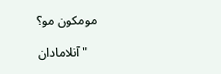مومكون مو؟

   " آنلامادان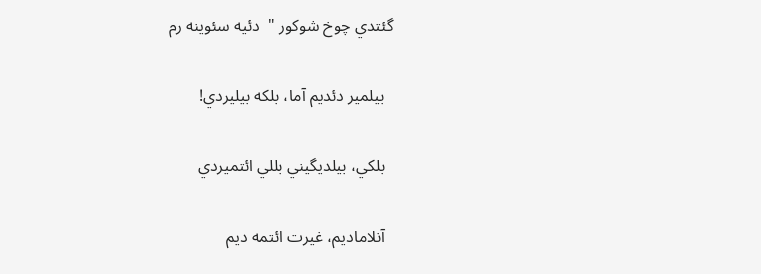گئتدي چوخ شوكور "  دئيه سئوينه رم

  بيلمير دئديم آما، بلكه بيليردي!

  بلكي، بيلديگيني بللي ائتميردي

  آنلاماديم، غيرت ائتمه ديم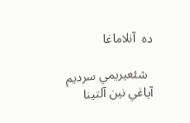ده  آنلاماغا

  شئعيريمي سرديم آياغي نين آلتينا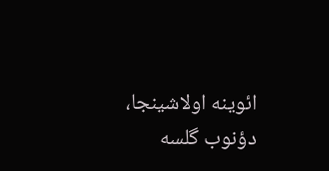ائوينه اولاشينجا، دؤنوب گلسه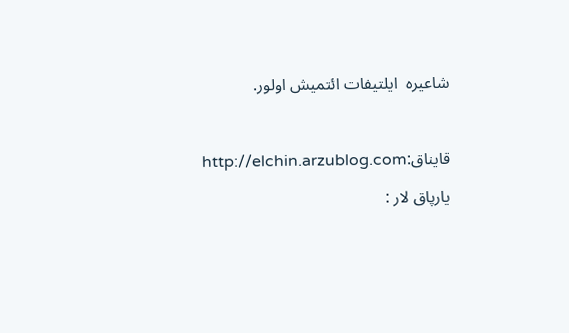شاعيره  ايلتيفات ائتميش اولور.



قايناق:http://elchin.arzublog.com

یارپاق لار :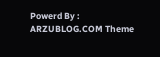Powerd By : ARZUBLOG.COM Theme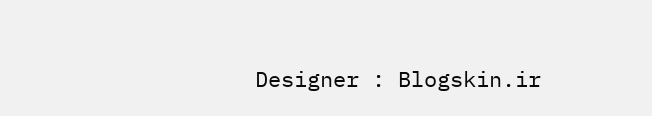Designer : Blogskin.ir